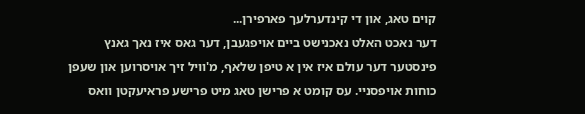קוים טאג, און די קינדערלעך פארפירן...
דער נאכט האלט נאכנישט ביים אויפגעבן, דער גאס איז נאך גאנץ פינסטער דער עולם איז אין א טיפן שלאף, מ'וויל זיך אויסרוען און שעפן כוחות אויפסניי. עס קומט א פרישן טאג מיט פרישע פראיעקטן וואס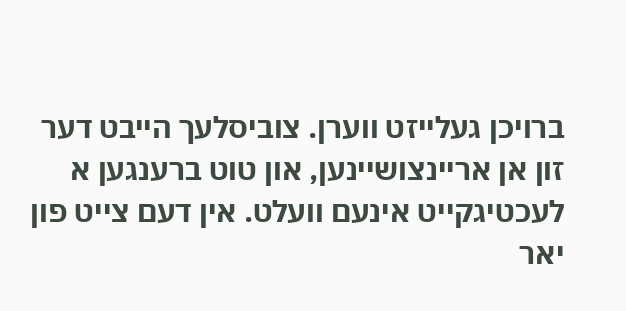ברויכן געלייזט ווערן. צוביסלעך הייבט דער זון אן אריינצושיינען, און טוט ברענגען א לעכטיגקייט אינעם וועלט. אין דעם צייט פון יאר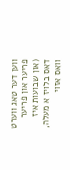ווען דער טאג ווערט פריער און פריער (און שבועות איז דאס בלויז א מעלה, וואס אזוי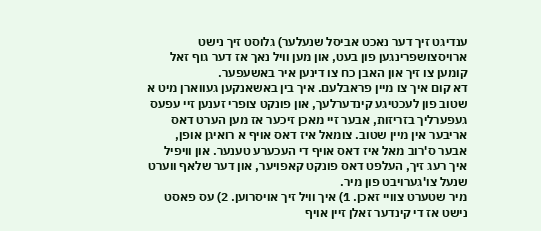ענדיגט זיך דער נאכט אביסל שנעלער) גלוסט זיך נישט ארויסצושפרינגען פון בעט, און מען וויל נאך אז דער גוף זאל קומען צו זיך און האבן כח צו דינען איר באשעפער.
דא קום איך צו מיין פראבלעם. איך בין באשאנקען געווארן מיט א שטוב פון לעכטיגע קינדערלעך, און פונקט צופרי זענען זיי עפעס געפערליך בזריזות, אבער זיי מאכן זיכער אז מען הערט דאס אריבער אין מיין שטוב. צומאל איז דאס אויף א רואיגן אופן, אבער ס'רוב מאל איז דאס אויף די העכערע טענער. און וויפיל איך רעג זיך, העלפט דאס פונקט קאפויער, און דער שלאף ווערט שנעל צו'גערויבט פון מיר.
מיר שטערט צוויי זאכן. 1) איך וויל זיך אויסרוען. 2) עס פאסט נישט אז די קינדער זאלן זיין אויף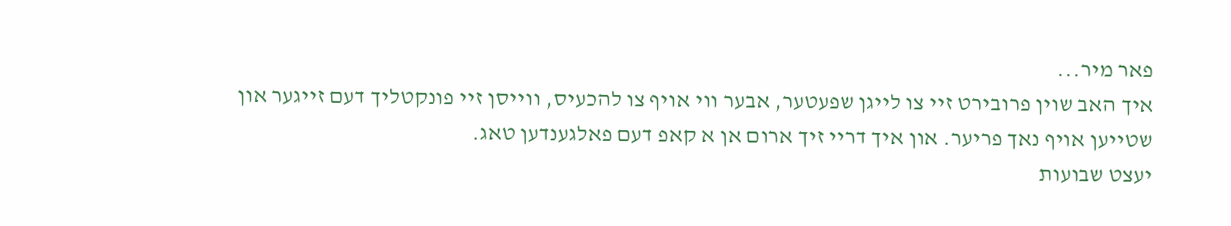פאר מיר...
איך האב שוין פרובירט זיי צו לייגן שפעטער, אבער ווי אויף צו להכעיס, ווייסן זיי פונקטליך דעם זייגער און שטייען אויף נאך פריער. און איך דריי זיך ארום אן א קאפ דעם פאלגענדען טאג.
יעצט שבועות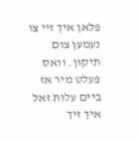פלאן איך זיי צו נעמען צום תיקון. וואס פעלט מיר אז ביים עלות זאל איך זיך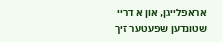אראפלייגן, און א דריי שטונדען שפעטער זיך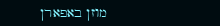מוזן באפארן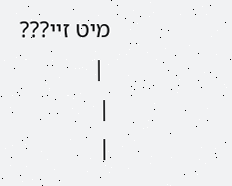מיט זיי???
 |
|
|